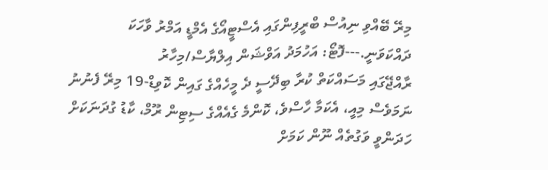މިރޭ ބޭއްވި ނިއުސް ބްރީފިންގައި އެސްޓީއޯގެ އެމްޑީ އަމްރު ވާހަކަ ދައްކަވަނީ.---ފޮޓޯ: އަހުމަދު އަވްޝަން އިލްޔާސް/މިހާރު
ރާއްޖޭގައި މަސައްކަތް ކުރާ ބިދޭސީ ދެ މީހެއްގެ ގައިން ކޮވިޑް-19 މިރޭ ފެނުނު ނަމަވެސް މިއީ، އެކަމާ ހާސްވެ، ކޮންމެ ގެއެއްގެ ސިޓިން ރޫމް، ކާޑު ގުދަނަކަށް ހަދަންވީ ވަގުތެއް ނޫން ކަމަށް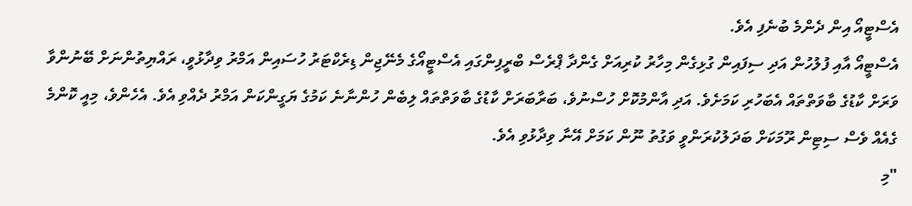އެސްޓީއޯ އިން ދެންމެ ބުނެފި އެވެ.
އެސްޓީއޯ އާއި ފުލުހުން އަދި ސިފައިން ގުޅިގެން މިހާރު ކުރިއަށް ގެންދާ ޕްރެސް ބްރީފިންގައި އެސްޓީއޯގެ މެނޭޖިން ޑިރެކްޓަރު ހުސައިން އަމްރު ވިދާޅުވީ، ރައްޔިތުންނަށް ބޭނުންވާ ވަރަށް ކާޑުގެ ބާވަތްތައް އެބަހުރި ކަމަށެވެ. އަދި އާންމުކޮށް ހުސްނުވެ، ބަރާބަރަށް ކާޑުގެ ބާވަތްތައް ލިބެން ހުންނާނެ ކަމުގެ ޔަގީންކަން އަމްރު ދެއްވި އެވެ. އެހެންވެ، މިއީ ކޮންމެ ގެއެއް ވެސް ސިޓިން ރޫމަކަށް ބަދަލުކުރަންވީ ވަގުތު ނޫން ކަމަށް އޭނާ ވިދާޅުވި އެވެ.
"މި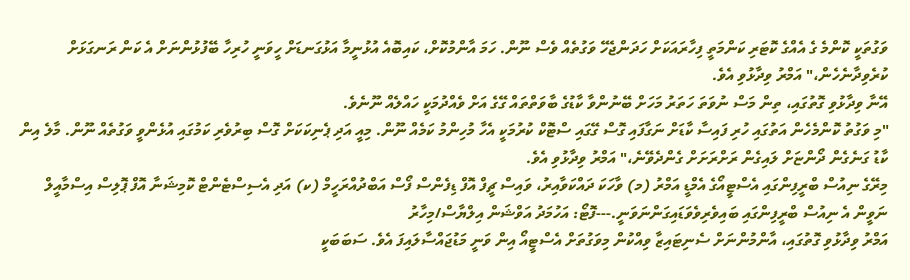ވަގުތަކީ ކޮންމެ ގެ އެއްގެ ކޮޓަރި ކަންމަތީ ފިހާރައަކަށް ހަދަންޖެހޭ ވަގުތެއް ވެސް ނޫން. ހަމަ އާންމުކޮށް، ކައިބޮއެ އުޅުނީމާ އަޅުގަނޑަށް ހީވަނީ ހުރިހާ ބޭފުޅުންނަށް އެ ކަން ރަނގަޅަށް ކުރެވިދާނެހެން،" އަމްރު ވިދާޅުވި އެވެ.
އޭނާ ވިދާޅުވި ގޮތުގައި، ތިން މަސް ނުވަތަ ހަތަރު މަހަށް ބޭނުންވާ ކާޑުގެ ބާވަތްތައް ގޭގެ އަށް ވެއްދުމަކީ ހައްލެއް ނޫނެވެ.
"މި ވަގުތު ކޮންމެހެން އަތުގައި ހުރި ފައިސާ ކާޑަށް ނަގާފައި ގޮސް ގޭގައި ސްޓޮކް ކުރުމަކީ އެހާ މުހިންމު ކަމެއް ނޫން. މިއީ އަދި ޕެނިކަކަށް ގޮސް ބިރުވެރި ކަމުގައި އުޅެންވީ ވަގުތެއް ނޫން. މާލެ އިން ކާޑު ގަނެގެން ދޯންޏަށް ލައިގެން ރަށްރަށަށް ގެންދެވޭނެ،" އަމްރު ވިދާޅުވި އެވެ.
މިރޭގެ ނިއުސް ބްރީފިންގައި އެސްޓީއޯގެ އެމްޑީ އަމްރު (މ) ވާހަކަ ދައްކަވާއިރު، ވައިސް ޗީފް އޮފް ޑިފެންސް ފޯސް އަބްދުއްރަހީމް (ކ) އަދި އެސިސްޓެންޓް ކޮމިޝަނާ އޮފް ޕޮލިސް އިސްމާއީލް ނަވީން އެ ނިއުސް ބްރީފިންގައި ބައިވެރިވެވަޑައިގަންނަވަނީ.---ފޮޓޯ: އަހުމަދު އަވްޝަން އިލްޔާސް/މިހާރު
އަމްރު ވިދާޅުވި ގޮތުގައި، އާންމުންނަށް ސެނިޓައިޒާ ވިއްކުން މިވަގުތަށް އެސްޓީއޯ އިން ވަނީ މަޑުޖައްސާލައިފަ އެވެ. ސަބަބަކީ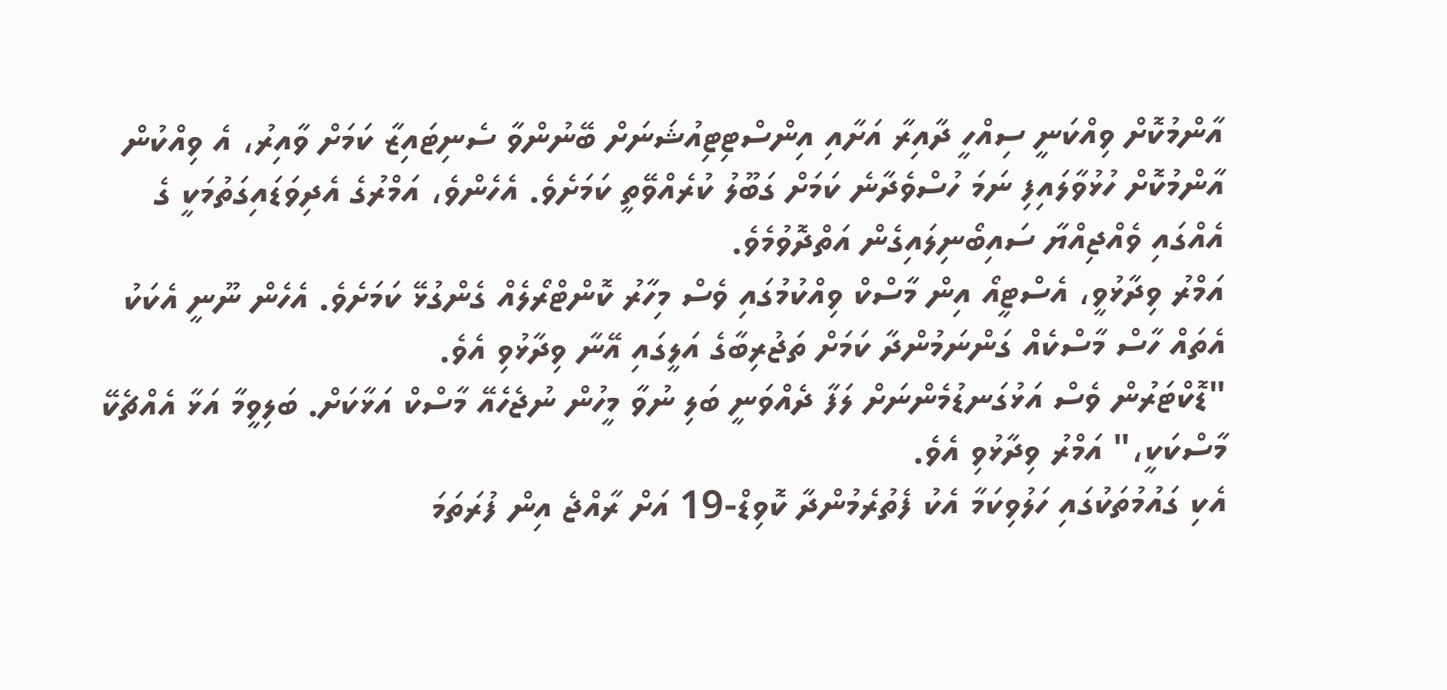އާންމުކޮށް ވިއްކަނީ ސިއްހީ ދާއިރާ އަށާއި އިންސްޓިޓިއުޝަނަށް ބޭނުންވާ ސެނިޓައިޒާ ކަމަށް ވާއިރު، އެ ވިއްކުން އާންމުކޮށް ހުޅުވާލައިފި ނަމަ ހުސްވެދާނެ ކަމަށް ގަބޫލު ކުރެއްވޭތީ ކަމަށެވެ. އެހެންވެ، އަމްރުގެ އެދިވަޑައިގަތުމަކީ ގެ އެއްގައި ވެއްޖިއްޔާ ސައިބޯނިލައިގެން އަތްދޮވުމެވެ.
އަމްރު ވިދާޅުވީ، އެސްޓީއޯ އިން މާސްކް ވިއްކުމުގައި ވެސް މިހާރު ކޮންޓްރޯލެއް ގެންގުޅޭ ކަމަށެވެ. އެހެން ނޫނީ އެކަކު އެތައް ހާސް މާސްކެއް ގަންނަމުންދާ ކަމަށް ތަޖުރިބާގެ އަލީގައި އޭނާ ވިދާޅުވި އެވެ.
"ޑޮކްޓަރުން ވެސް އަޅުގަނޑުމެންނަށް ލަފާ ދެއްވަނީ ބަލި ނުވާ މީހުން ނުޖެހެއޭ މާސްކް އަޅާކަށް. ބަލިވީމާ އަޅާ އެއްޗެކޭ މާސްކަކީ،" އަމްރު ވިދާޅުވި އެވެ.
އެކި ގައުމުތަކުގައި ހަލުވިކަމާ އެކު ފެތުރެމުންދާ ކޮވިޑް-19 އަށް ރާއްޖެ އިން ފުރަތަމަ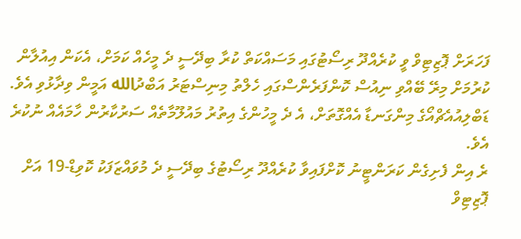ފަހަރަށް ޕޮޒިޓިވް ވީ ކުރެއްދޫ ރިސޯޓުގައި މަސައްކަތް ކުރާ ބިދޭސީ ދެ މީހެއް ކަމަށް، އެކަން އިއުލާން ކުރުމަށް މިރޭ ބޭއްވި ނިއުސް ކޮންފަރެންސްގައި ހެލްތު މިނިސްޓަރު އަބްދުالله އަމީން ވިދާޅުވި އެވެ. ޑަބްލިއުއެޗްއޯގެ މިންގަނޑާ އެއްގޮތަށް، އެ ދެ މީހުންގެ އިތުރު މައުލޫމާތެއް ސަރުކާރުން ހާމައެއް ނުކުރެ އެވެ.
ރެ އިން ފެށިގެން ކަރަންޓީނު ކޮށްފައިވާ ކުރެއްދޫ ރިސޯޓުގެ ބިދޭސީ ދެ މުވައްޒަފަކު ކޮވިޑް-19 އަށް ޕޮޒިޓިވް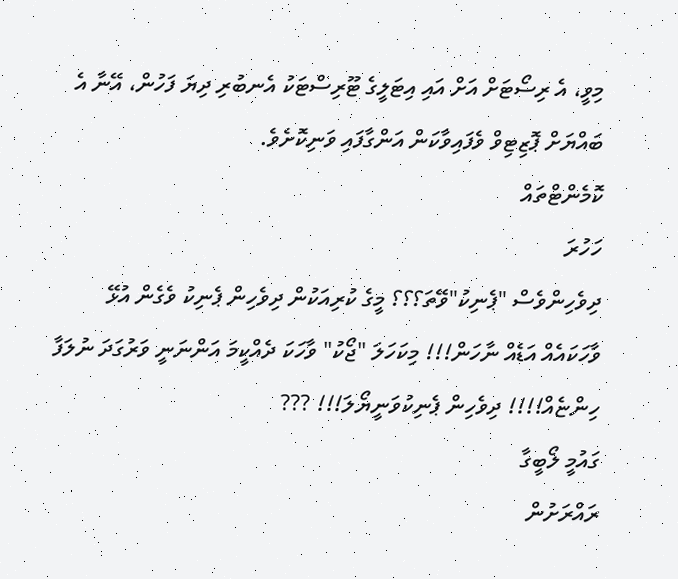މިވީ، އެ ރިސޯޓަށް އަށް އައި އިޓަލީގެ ޓޫރިސްޓަކު އެނބުރި ދިޔަ ފަހުން، އޭނާ އެ ބައްޔަށް ޕޮޒިޓިވް ވެފައިވާކަން އަންގާފައި ވަނިކޮށެވެ.
ކޮމެންޓްތައް
ހަހުރަ
ދިވެހިންވެސް "ޕެނިކު"ވޭތަ؟؟؟ މީގެ ކުރިއަކުން ދިވެހިން ޕެނިކު ވެގެން އުޅޭ ވާހަކައެއް އަޑެއް ނާހަން!!! މިކަހަލަ "ޖޯކު" ވާހަކަ ދެއްކީމަ އަންނަނީ ވަރުގަދަ ނުލަފާ ހިންޏެއް!!!! ދިވެހިން ޕެނިކުވަނީޔޯލަ!!! ???
ގައުމީ ލޯބީގާ
ރައްރަށުން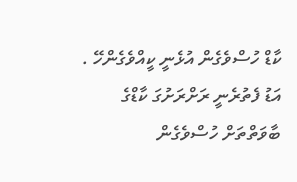ކާޑް ހުސްވެގެން އުޅެނީ ކީއްވެގެންހޭ . އަޑު ފެތުރެނީ ރަށްރަށުގަ ކާޑްގެ ބާވަތްތަށް ހުސްވެގެން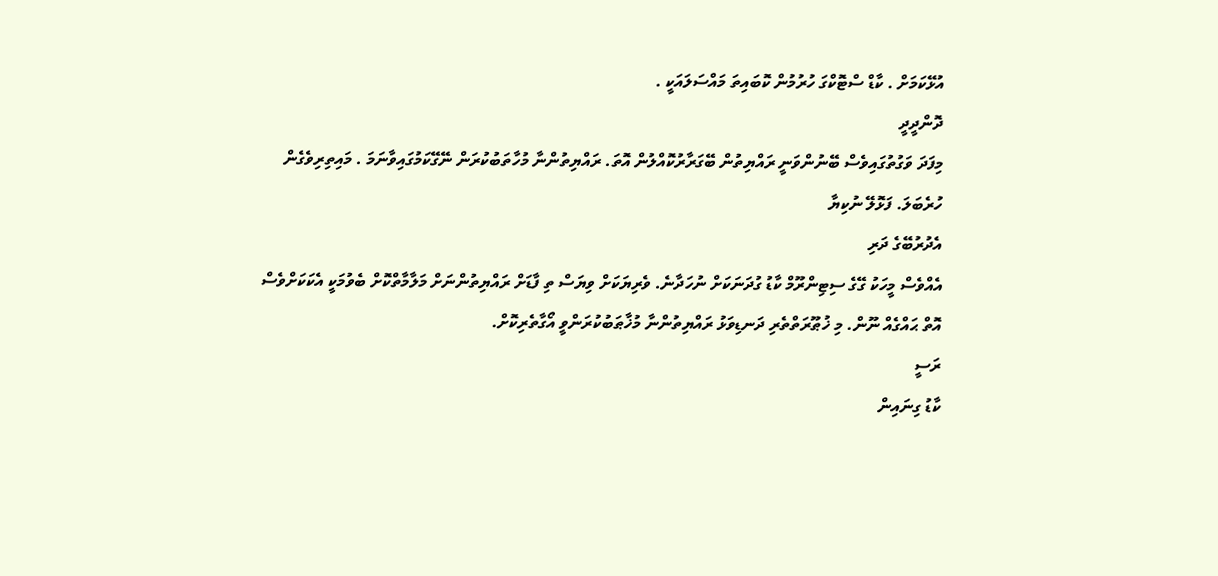އުޅޭކަމަށް . ކާޑް ސްޓޮކްގަ ހުރުމުން ކޮބައިތަ މައްސަލައަކީ .
ދޮންދީދީ
މިފަދަ ވަގުތުގައިވެސް ބޭނުންވަނީ ރައްޔިތުން ބޭގަރާރުކޮއްލުން އޮތަ. ރައްޔިތުންނާ މުހާތަބުކުރަން ނޭގޭކަމުގައިވާނަމަ . މައިތިރިވެގެން ހުރެބަލަ. ފަޅޮލޭ ނުކިޔާ
އެދުރުބޭގެ ދަރި
އެއްވެސް މީހަކު ގޭގެ ސިޓިންރޫމް ކާޑު ގުދަނަކަށް ނުހަދާނެ. ވެރިޔަކަށް ވިޔަސް ތި ފާޑަށް ރައްޔިތުންނަށް މަލާމާތްކޮށް ބެވުމަކީ އެކަކަށްވެސް އޮތް ޙައްގެއް ނޫން. މި ޚުޠޫރަތްތެރި ދަނޑިވަޅު ރައްޔިތުންނާ މުޚާޠަބުކުރަންވީ އޯގާތެރިކޮށް.
ރަސީ
ކާޑު ގިނައިން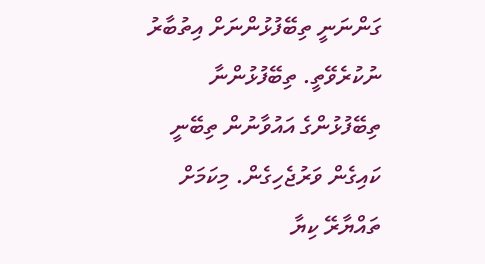ގަންނަނީ ތިބޭފުޅުންނަށް އިތުބާރު ނުކުރެވޭތީ. ތިބޭފުޅުންނާ ތިބޭފުޅުންގެ އައުވާނުން ތިބޭނީ ކައިގެން ވަރުޖެހިގެން. މިކަމަށް ތައްޔާރޭ ކިޔާ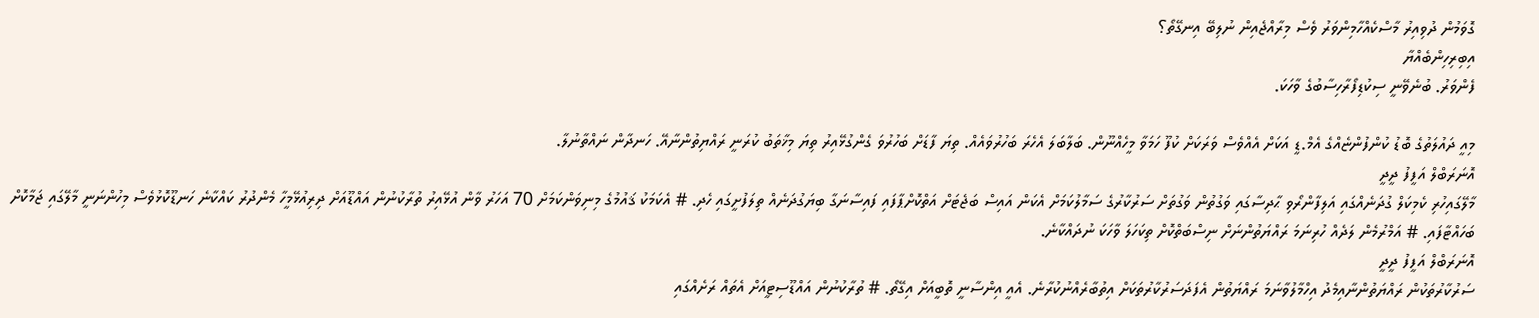ގޮވަމުން ދުވިއިރު މާސްކެއްހާމިންވަރު ވެސް މިރާއްޖެއިން ނުލިބޭ އިނގޭތޯ؟
އިބިރިހިންބެއްޔާ
ފެންވަރު. ބުނެވޭނީ ސިކުޑިފޯރާހިސާބުގެ ވާހަކަ.

މިއީ ދައުލަތުގެ ބޮޑު ކުންފުންޏެއްގެ އެމް.ޑީ އަކަށް އެއްވެސް ވަރަކަށް ކުފޫ ހަމަވާ މީހެއްނޫން. ބަލާބަލަ އެހެރަ ބަހުރުވައެއް. ތިޔަ ފާޑަށް ބަހުރުވަ ގެންގުޅޭއިރު ތިޔަ މިޚާތަބު ކުރަނީ ރައްޔިތުންނާއޭ. ހަނދާން ނައްތާނުލާ.
އޮނަރަބްލް އަފީފު ދީދީ
މާލޭގައިހުރި ކެމިކަލް ގުދަނެއްގައި އަލިފާންރޯވި ޙާދިސާގައި ވަގުތުން ވަގުތަށް ސަރުކާރުގެ ސަމާލުކަމަށް އެކަން އައިސް ބަޖެޓަށް އަތްކޮށްޕާފައި ފައިސާނަގާ ބިޔަގުދަނެއް ތިލަފުށީގައި ހެދި. # އެކަމަކު ޤައުމުގެ މިނިވަންކަމަށް 70 އަހަރު ވާން އުޅޭއިރު ތުރާކުނުން އައްޑޫއަށް ދިރިއުޅޭމީހާ މެންދުރު ކައްކާނެ ހަނޑޫކޮޅުވެސް މިހުންނަނީ މާލޭގައި ޖަމާކޮށް ބަހައްޓާފައި. # އަމްރުމެން ލަދެއް ހުރިނަމަ ރައްޔަތުންނަށް ނިސްބަތްކޮށް ތިކަހަލަ ވާހަކަ ނުދައްކާނެ.
އޮނަރަބްލް އަފީފު ދީދީ
ސަރުކާރުތަކުން ރައްޔަތުންނާއިމެދު އިހްމާލުވާނަމަ ރައްޔަތުން އެފަދަސަރުކާރުތަކަށް އިތުބާރެއްނުކުރާނެ. އެއީ އިންސާނީ ތޮބީއަށް އިގޭތޯ. # ތުރާކުނުން އައްޑޫސިޓީއަށް އެތައް ރަށެއްގައި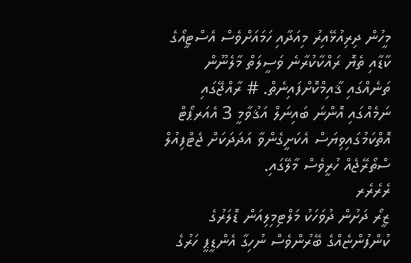މީހުން ދިރިއުޅޭއިރު މިއަދާއި ހަމައަށްވެސް އެސްޓީއޯގެ ކާޑާއި ތެޔޮ ރައްކާކުރާނެ ވަސީލަތް މާލެނޫން ތަނެއްގައި ޤާއިމްކޮށްފައިނެތް. # ރާއްޖޭގައި ނަމެއްގައި އޮންނަ ބައިނަލް އަޤުވާމީ 3 އެއަރޕޯޓް އޮތްކަމުގައިވިޔަސް އެކަށީގެންވާ އަދަދަކަށް ޖެޓްފިއުލް ސްތޯރޭޖެއް ހުރީވެސް މާލޭގައި.
ރެރެރެރ
ޒީރޯ ދަށުން ދުވަހަކު މަލްޓިމިލިއަން ޑޮލަރުގެ ކުންފުންޏެއްގެ ބޭރުންވެސް ނުހިގާ އެންޑީޕީ ހަރުގެ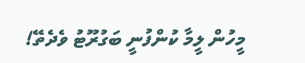މީހުން ލީމާ ކުންފުނީ ބަގުރޫޓު ވެދެތޭ!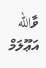ވާالله އަޢޫލަމް